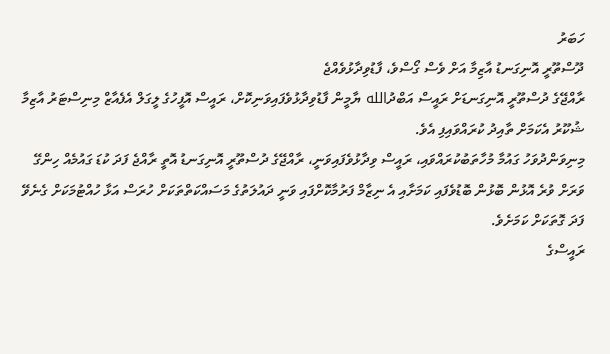ހަބަރު
ދޫސްތޫރީ އޮނިގަނޑު އާޒިމާ އަށް ވެސް ގޯސްވެ، ފާޑުވިދާޅުވެއްޖެ
ރާއްޖޭގެ ދުސްތޫރީ އޮނިގަނޑަށް ރައީސް އަބްދުالله ޔާމީން ފާޑުވިދާޅުވެފައިވަނިކޮށް، ރައީސް އޮފީހުގެ ލީގަލް އެފެއާޒް މިނިސްޓަރު އާޒިމާ ޝުކޫރު އެކަމަށް ތާއިދު ކުރައްވައިފި އެވެ.
މިނިވަންދުވަހު ގައުމާ މުހާތަބުކުރައްވައި، ރައީސް ވިދާޅުވެފައިވަނީ، ރާއްޖޭގެ ދުސްތޫރީ އޮނިގަނޑު އޮތީ ރާއްޖެ ފަދަ ކުޑަ ގައުމެއް ހިންގޭ ވަރަށް ވުރެ އޮޅުން ބޮޅުން ބޮޑުވެފައި ކަމަށާއި އެ ނިޒާމް ފަރުމާކޮށްފައި ވަނީ ދައުލަތުގެ މަސައްކަތްތަކަށް ހުރަސް އަޅާ ހުއްޓުމަކަށް ގެނެވޭ ފަދަ ގޮތަކަށް ކަމަށެވެ.
ރައީސްގެ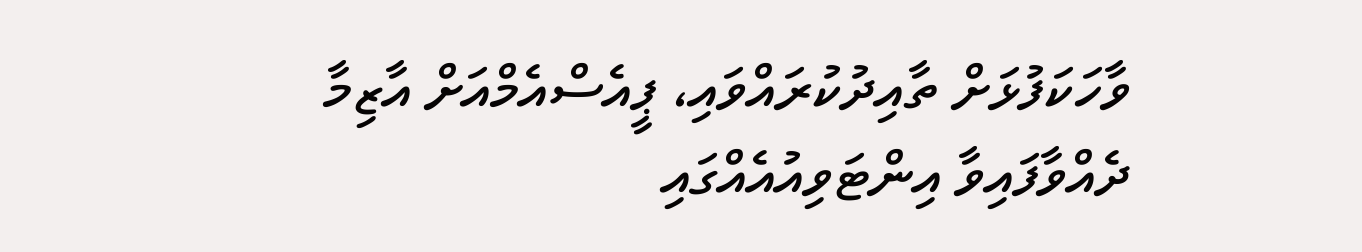ވާހަކަފުޅަށް ތާއިދުކުރައްވައި، ޕީއެސްއެމްއަށް އާޒިމާ ދެއްވާފައިވާ އިންޓަވިއުއެއްގައި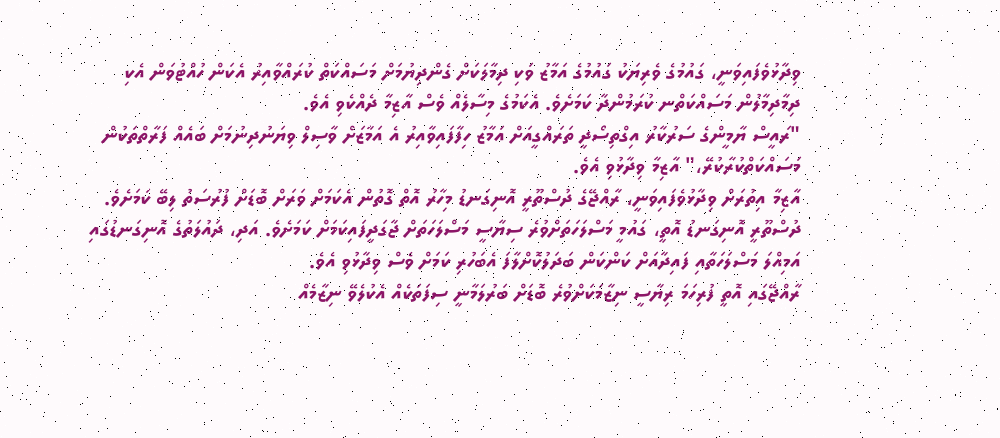ވިދާޅުވެފައިވަނީ، ގައުމުގެ ވެރިޔަކު ގައުމުގެ އަމާޒު ވަކި ދިމާލަކަށް ގެންދިޔުމަށް މަސައްކަތް ކުރައްވާއިރު އެކަން ހުއްޓުވަން އެކި ދިމާދިމާލުން މަސައްކަތްނ ކުރަމުންދާ ކަމަށެވެ. އެކަމުގެ މިސާލެއް ވެސް އާޒިމާ ދެއްކެވި އެވެ.
"ރައީސް ޔާމީންގެ ސަރުކާރު އިގްތިސޯދީ ތަރައްގީއަށް އަމާޒު ހިފާފައިވާއިރު އެ އަމާޒަށް ވާސިލް ވިޔަނުދިނުމަށް ބައެއް ފަރާތްތަކުން މަސައްކަތްކުރާކުރޭ،" އާޒިމާ ވިދާޅުވި އެވެ.
އާޒިމާ އިތުރަށް ވިދާޅުވެފައިވަނީ، ރާއްޖޭގެ ދުސްތޫރީ އޮނިގަނޑު މިހާރު އޮތް ގޮތުން އެކަމަށް ވަރަށް ބޮޑަށް ފުރުސަތު ލިބޭ ކަމަށެވެ. ދުސްތޫރީ އޮނިގަނޑު އޮތީ، ގައުމީ މަސްލަހަތަށްވުރެ ސިޔާސީ މަސްލަހަތަށް ޖާގަދީފައިކަމަށް ކަމަށެވެ. އަދި، ދައުލަތުގެ އޮނިގަނޑުގައި އަމިއްލަ މަސްލަހަތާއި ފައިދާއަށް ކަންކަން ބަދަލުކޮށްލާފަ އެބަހުރި ކަމަށް ވެސް ވިދާޅުވި އެވެ.
ރާއްޖޭގައި އޮތީ ފުރިހަމަ ރިޔާސީ ނިޒާމަކަށްވުރެ ބޮޑަށް ބަރުލަމާނީ ސިފަތަކެއް އެކުލެވޭ ނިޒާމެއް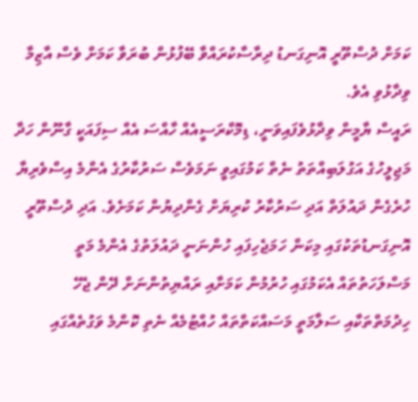ކަމަށް ދުސްތޫރީ އޮނިގަނޑު ދިރާސާކުރައްވާ ބޭފުޅުން ބުރަވާ ކަމަށް ވެސް އާޒިމާ ވިދާޅުވި އެވެ.
ރައީސް ޔާމީން ވިދާޅުވެފައިވަނީ، ޑިމޮކްރަސީއެއް ހާއްސަ އެއް ސިފައަކީ ގާނޫން ހަދާ މަޖިލީހުގެ އަގުލަބިއްތަތު ނެތް ކަމުގައިވީ ނަމަވެސް ސަރުކާރުގެ އެންމެ އިސްވެރިޔާ ހުރެގެން ދައުލަތް އަދި ސަރުކާރު ކުރިޔަށް ގެންދިޔުން ކަމަށެވެ. އަދި ދުސްތޫރީ އޮނިގަނޑުތަކުގައި މިކަން ހަމަޖެހިފައި ހުންނަނީ ދައުލަތުގެ އެންމެ މަތީ މަސްލަހަތުތައް އެކަމުގައި ހުރުމުން ކަމަށާއި ރައްޔިތުންނަށް ދޭން ޖެހޭ ހިދުމަތްތަކާއި ސަލާމަތީ މަސައްކަތްތައް ހުއްޓުމެއް ނެތި ކޮންމެ ވަގުތެއްގައި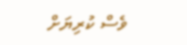ވެސް ކުރިޔަށް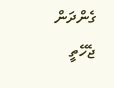ގެންދަން ޖެހޭތީ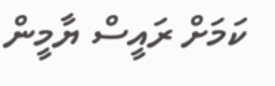ކަމަށް ރައީސް ޔާމީން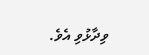ވިދާޅުވި އެވެ.